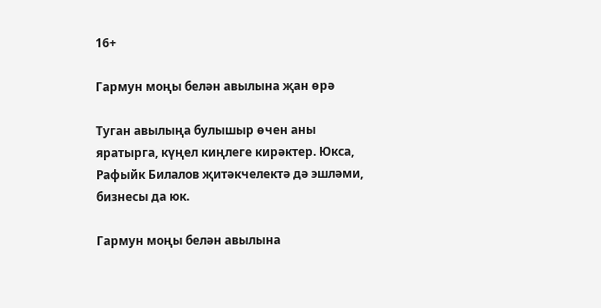16+

Гармун моңы белән авылына җан өрә

Туган авылыңа булышыр өчен аны яратырга, күңел киңлеге кирәктер. Юкса, Рафыйк Билалов җитәкчелектә дә эшләми, бизнесы да юк.

Гармун моңы белән авылына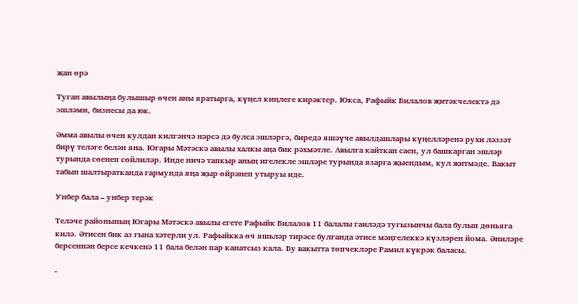җан өрә

Туган авылыңа булышыр өчен аны яратырга, күңел киңлеге кирәктер. Юкса, Рафыйк Билалов җитәкчелектә дә эшләми, бизнесы да юк.

Әмма авылы өчен кулдан килгәнчә нәрсә дә булса эшләргә, биредә яшәүче авылдашлары күңелләренә рухи ләззәт бирү теләге белән яна. Югары Мәтәскә авылы халкы аңа бик рәхмәтле. Авылга кайткан саен, ул башкарган эшләр турында сөенеп сөйлиләр. Инде ничә тапкыр аның игелекле эшләре турында язарга җыендым, кул җитмәде. Вакыт табып шалтыратканда гармунда яңа җыр өйрәнеп утыруы иде.

Унбер бала – унбер терәк

Теләче районының Югары Мәтәскә авылы егете Рафыйк Билалов 11 балалы гаиләдә тугызынчы бала булып дөньяга килә. Әтисен бик аз гына хәтерли ул. Рафыйкка өч яшьләр тирәсе булганда әтисе мәңгелеккә күзләрен йома. Әниләре берсеннән берсе кечкенә 11 бала белән пар канатсыз кала. Бу вакытта төпчекләре Рамил күкрәк баласы.

-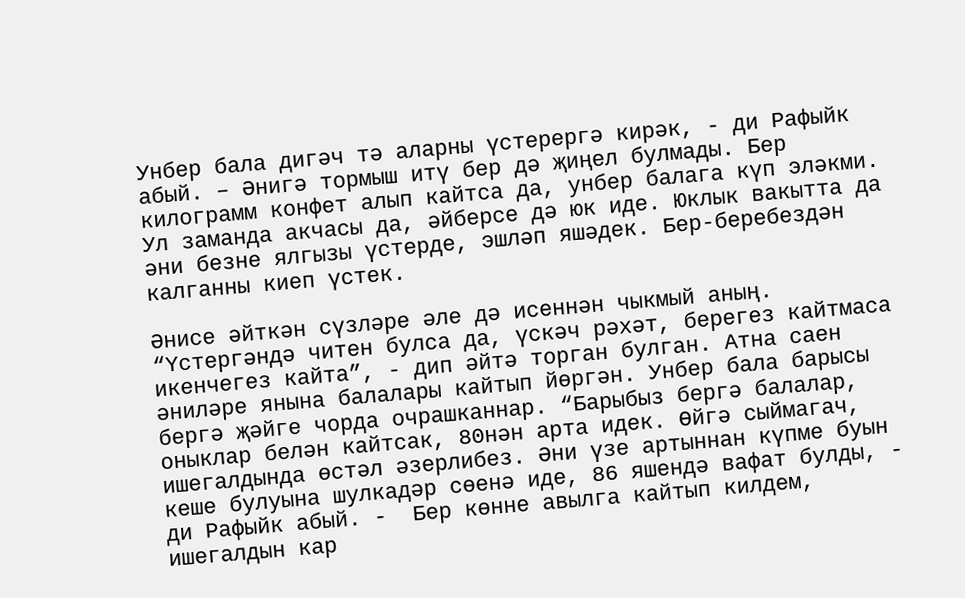Унбер бала дигәч тә аларны үстерергә кирәк, - ди Рафыйк абый. – Әнигә тормыш итү бер дә җиңел булмады. Бер килограмм конфет алып кайтса да, унбер балага күп эләкми. Ул заманда акчасы да, әйберсе дә юк иде. Юклык вакытта да әни безне ялгызы үстерде, эшләп яшәдек. Бер-беребездән калганны киеп үстек.

Әнисе әйткән сүзләре әле дә исеннән чыкмый аның. “Үстергәндә читен булса да, үскәч рәхәт, берегез кайтмаса икенчегез кайта”, - дип әйтә торган булган. Атна саен әниләре янына балалары кайтып йөргән. Унбер бала барысы бергә җәйге чорда очрашканнар. “Барыбыз бергә балалар, оныклар белән кайтсак, 80нән арта идек. Өйгә сыймагач, ишегалдында өстәл әзерлибез. Әни үзе артыннан күпме буын кеше булуына шулкадәр сөенә иде, 86 яшендә вафат булды, - ди Рафыйк абый. -  Бер көнне авылга кайтып килдем, ишегалдын кар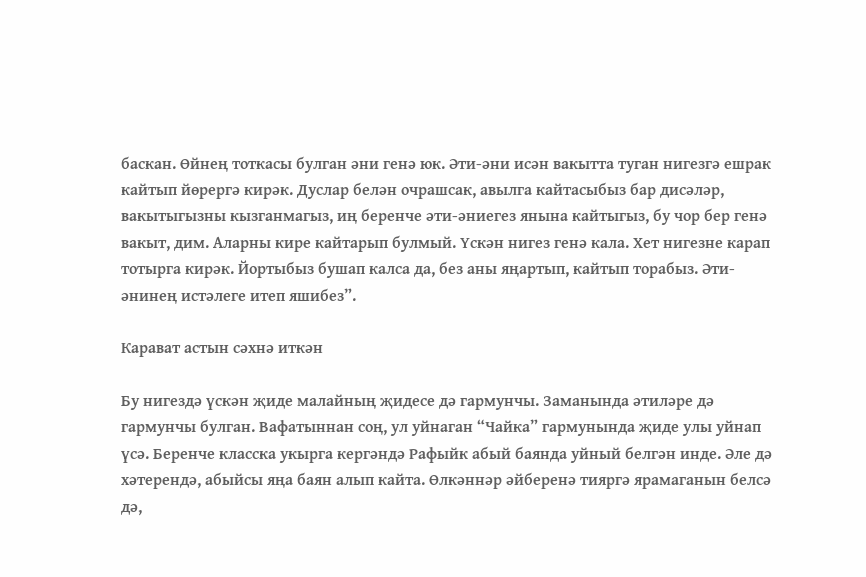баскан. Өйнең тоткасы булган әни генә юк. Әти-әни исән вакытта туган нигезгә ешрак кайтып йөрергә кирәк. Дуслар белән очрашсак, авылга кайтасыбыз бар дисәләр, вакытыгызны кызганмагыз, иң беренче әти-әниегез янына кайтыгыз, бу чор бер генә вакыт, дим. Аларны кире кайтарып булмый. Үскән нигез генә кала. Хет нигезне карап тотырга кирәк. Йортыбыз бушап калса да, без аны яңартып, кайтып торабыз. Әти-әнинең истәлеге итеп яшибез”.

Карават астын сәхнә иткән

Бу нигездә үскән җиде малайның җидесе дә гармунчы. Заманында әтиләре дә гармунчы булган. Вафатыннан соң, ул уйнаган “Чайка” гармунында җиде улы уйнап үсә. Беренче класска укырга кергәндә Рафыйк абый баянда уйный белгән инде. Әле дә хәтерендә, абыйсы яңа баян алып кайта. Өлкәннәр әйберенә тияргә ярамаганын белсә дә,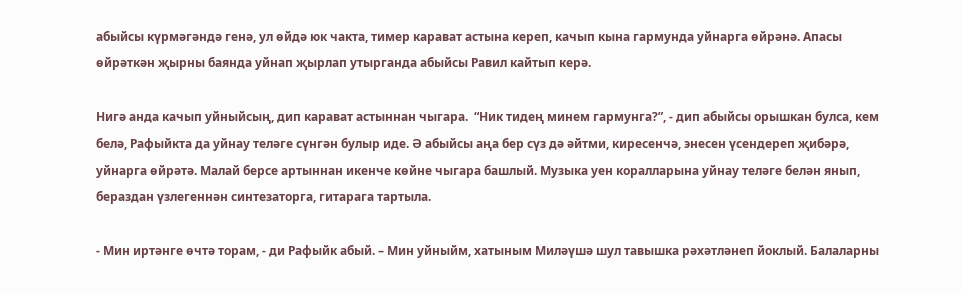абыйсы күрмәгәндә генә, ул өйдә юк чакта, тимер карават астына кереп, качып кына гармунда уйнарга өйрәнә. Апасы өйрәткән җырны баянда уйнап җырлап утырганда абыйсы Равил кайтып керә.

Нигә анда качып уйныйсың, дип карават астыннан чыгара.  “Ник тидең минем гармунга?”, - дип абыйсы орышкан булса, кем белә, Рафыйкта да уйнау теләге сүнгән булыр иде. Ә абыйсы аңа бер сүз дә әйтми, киресенчә, энесен үсендереп җибәрә, уйнарга өйрәтә. Малай берсе артыннан икенче көйне чыгара башлый. Музыка уен коралларына уйнау теләге белән янып, бераздан үзлегеннән синтезаторга, гитарага тартыла.

- Мин иртәнге өчтә торам, - ди Рафыйк абый. – Мин уйныйм, хатыным Миләүшә шул тавышка рәхәтләнеп йоклый. Балаларны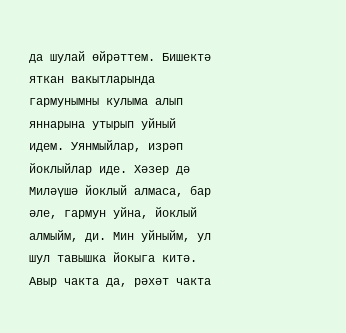да шулай өйрәттем. Бишектә яткан вакытларында гармунымны кулыма алып яннарына утырып уйный идем. Уянмыйлар, изрәп йоклыйлар иде. Хәзер дә Миләүшә йоклый алмаса, бар әле, гармун уйна, йоклый алмыйм, ди. Мин уйныйм, ул шул тавышка йокыга китә. Авыр чакта да, рәхәт чакта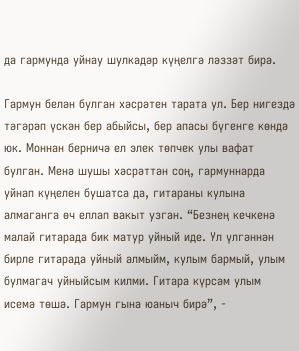да гармунда уйнау шулкадәр күңелгә ләззәт бирә.

Гармун белән булган хәсрәтен тарата ул. Бер нигездә тәгәрәп үскән бер абыйсы, бер апасы бүгенге көндә юк. Моннан берничә ел элек төпчек улы вафат булган. Менә шушы хәсрәттән соң, гармуннарда уйнап күңелен бушатса да, гитараны кулына алмаганга өч еллап вакыт узган. “Безнең кечкенә малай гитарада бик матур уйный иде. Ул үлгәннән бирле гитарада уйный алмыйм, кулым бармый, улым булмагач уйныйсым килми. Гитара күрсәм улым исемә төшә. Гармун гына юаныч бирә”, -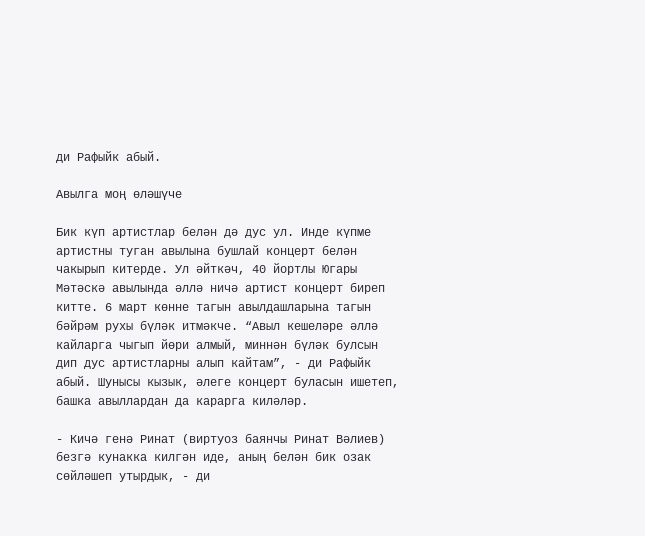ди Рафыйк абый.

Авылга моң өләшүче

Бик күп артистлар белән дә дус ул. Инде күпме артистны туган авылына бушлай концерт белән чакырып китерде. Ул әйткәч, 40 йортлы Югары Мәтәскә авылында әллә ничә артист концерт биреп китте. 6 март көнне тагын авылдашларына тагын бәйрәм рухы бүләк итмәкче. “Авыл кешеләре әллә кайларга чыгып йөри алмый, миннән бүләк булсын дип дус артистларны алып кайтам”, - ди Рафыйк абый. Шунысы кызык, әлеге концерт буласын ишетеп, башка авыллардан да карарга киләләр.

- Кичә генә Ринат (виртуоз баянчы Ринат Вәлиев) безгә кунакка килгән иде, аның белән бик озак сөйләшеп утырдык, - ди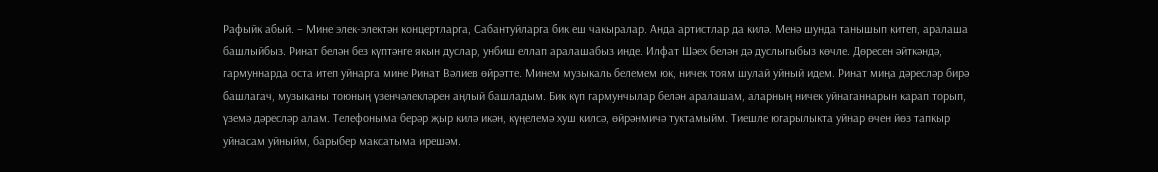Рафыйк абый. – Мине элек-электән концертларга, Сабантуйларга бик еш чакыралар. Анда артистлар да килә. Менә шунда танышып китеп, аралаша башлыйбыз. Ринат белән без күптәнге якын дуслар, унбиш еллап аралашабыз инде. Илфат Шәех белән дә дуслыгыбыз көчле. Дөресен әйткәндә, гармуннарда оста итеп уйнарга мине Ринат Вәлиев өйрәтте. Минем музыкаль белемем юк, ничек тоям шулай уйный идем. Ринат миңа дәресләр бирә башлагач, музыканы тоюның үзенчәлекләрен аңлый башладым. Бик күп гармунчылар белән аралашам, аларның ничек уйнаганнарын карап торып, үземә дәресләр алам. Телефоныма берәр җыр килә икән, күңелемә хуш килсә, өйрәнмичә туктамыйм. Тиешле югарылыкта уйнар өчен йөз тапкыр уйнасам уйныйм, барыбер максатыма ирешәм.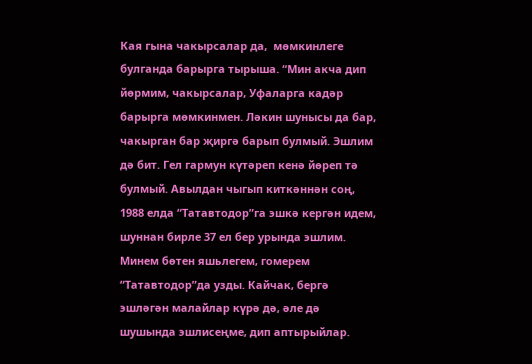Кая гына чакырсалар да,  мөмкинлеге булганда барырга тырыша. “Мин акча дип йөрмим, чакырсалар, Уфаларга кадәр барырга мөмкинмен. Ләкин шунысы да бар, чакырган бар җиргә барып булмый. Эшлим дә бит. Гел гармун күтәреп кенә йөреп тә булмый. Авылдан чыгып киткәннән соң, 1988 елда “Татавтодор”га эшкә кергән идем, шуннан бирле 37 ел бер урында эшлим. Минем бөтен яшьлегем, гомерем “Татавтодор”да узды. Кайчак, бергә эшләгән малайлар күрә дә, әле дә шушында эшлисеңме, дип аптырыйлар.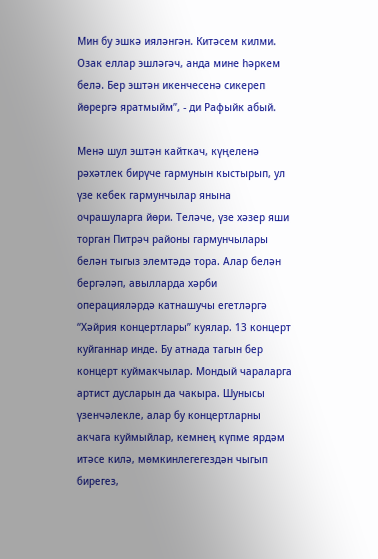Мин бу эшкә ияләнгән. Китәсем килми. Озак еллар эшләгәч, анда мине һәркем белә. Бер эштән икенчесенә сикереп йөрергә яратмыйм”, - ди Рафыйк абый.

Менә шул эштән кайткач, күңеленә рәхәтлек бирүче гармунын кыстырып, ул үзе кебек гармунчылар янына очрашуларга йөри. Теләче, үзе хәзер яши торган Питрәч районы гармунчылары белән тыгыз элемтәдә тора. Алар белән бергәләп, авылларда хәрби операцияләрдә катнашучы егетләргә “Хәйрия концертлары” куялар. 13 концерт куйганнар инде. Бу атнада тагын бер концерт куймакчылар. Мондый чараларга артист дусларын да чакыра. Шунысы үзенчәлекле, алар бу концертларны акчага куймыйлар, кемнең күпме ярдәм итәсе килә, мөмкинлегегездән чыгып бирегез,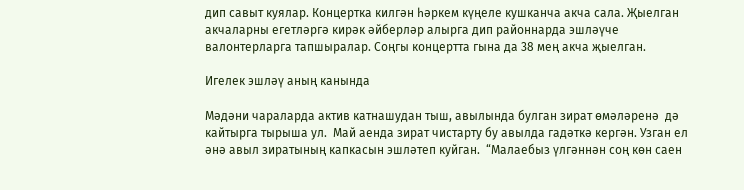дип савыт куялар. Концертка килгән һәркем күңеле кушканча акча сала. Җыелган акчаларны егетләргә кирәк әйберләр алырга дип районнарда эшләүче валонтерларга тапшыралар. Соңгы концертта гына да 38 мең акча җыелган.

Игелек эшләү аның канында

Мәдәни чараларда актив катнашудан тыш, авылында булган зират өмәләренә  дә кайтырга тырыша ул.  Май аенда зират чистарту бу авылда гадәткә кергән. Узган ел әнә авыл зиратының капкасын эшләтеп куйган.  “Малаебыз үлгәннән соң көн саен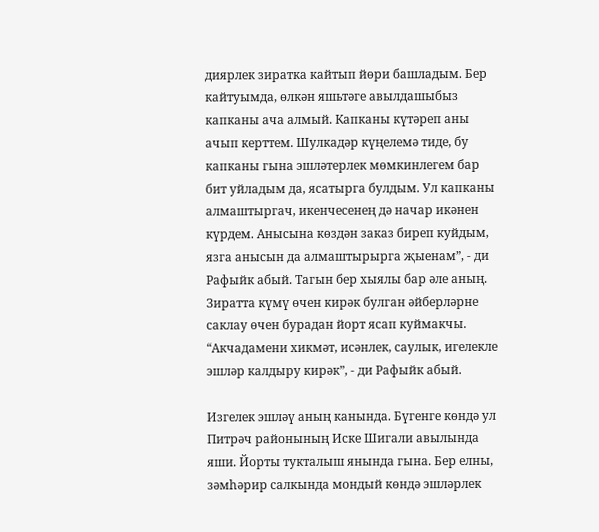диярлек зиратка кайтып йөри башладым. Бер кайтуымда, өлкән яшьтәге авылдашыбыз капканы ача алмый. Капканы күтәреп аны ачып керттем. Шулкадәр күңелемә тиде, бу капканы гына эшләтерлек мөмкинлегем бар бит уйладым да, ясатырга булдым. Ул капканы алмаштыргач, икенчесенең дә начар икәнен күрдем. Анысына көздән заказ биреп куйдым, язга анысын да алмаштырырга җыенам”, - ди Рафыйк абый. Тагын бер хыялы бар әле аның. Зиратта күмү өчен кирәк булган әйберләрне саклау өчен бурадан йорт ясап куймакчы. “Акчадамени хикмәт, исәнлек, саулык, игелекле эшләр калдыру кирәк”, - ди Рафыйк абый.

Изгелек эшләү аның канында. Бүгенге көндә ул Питрәч районының Иске Шигали авылында яши. Йорты тукталыш янында гына. Бер елны, зәмһәрир салкында мондый көндә эшләрлек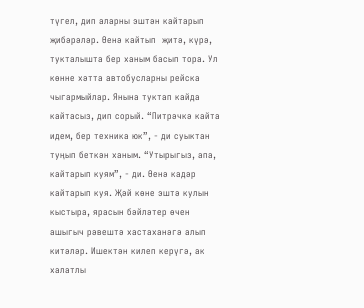түгел, дип аларны эштән кайтарып җибәрәләр. Өенә кайтып  җитә, күрә, тукталышта бер ханым басып тора. Ул көнне хәтта автобусларны рейска чыгармыйлар. Янына туктап кайда кайтасыз, дип сорый. “Питрәчкә кайта идем, бер техника юк”, - ди суыктан туңып беткән ханым. “Утырыгыз, апа, кайтарып куям”, - ди. Өенә кадәр кайтарып куя. Җәй көне эштә кулын кыстыра, ярасын бәйләтер өчен ашыгыч рәвештә хастаханәгә алып китәләр. Ишектән килеп керүгә, ак халатлы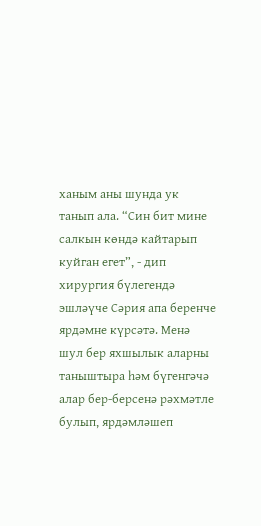ханым аны шунда ук танып ала. “Син бит мине салкын көндә кайтарып куйган егет”, - дип хирургия бүлегендә эшләүче Сәрия апа беренче ярдәмне күрсәтә. Менә шул бер яхшылык аларны таныштыра һәм бүгенгәчә алар бер-берсенә рәхмәтле булып, ярдәмләшеп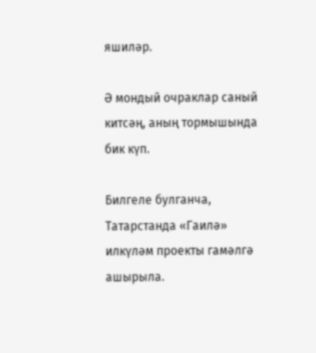яшиләр.

Ә мондый очраклар саный китсәң, аның тормышында бик күп.

Билгеле булганча, Татарстанда «Гаилә» илкүләм проекты гамәлгә ашырыла.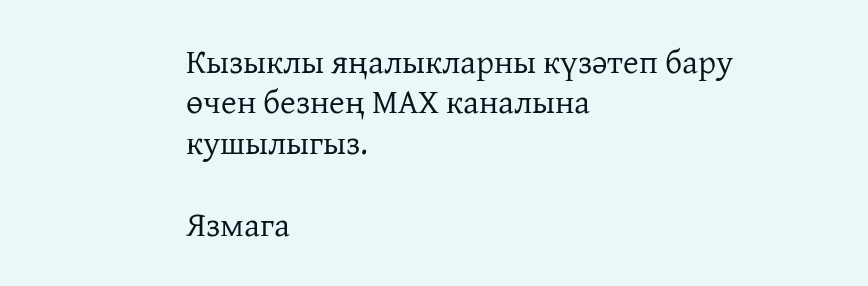Кызыклы яңалыкларны күзәтеп бару өчен безнең МАХ каналына кушылыгыз.

Язмага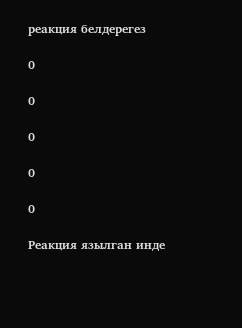реакция белдерегез

0

0

0

0

0

Реакция язылган инде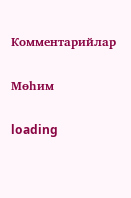Комментарийлар

Мөһим

loading